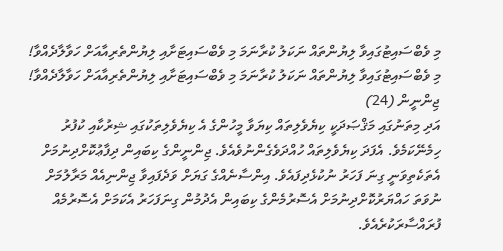މި ވެބްސައިޓުގައިވާ ލިޔުންތައް ނަކަލު ކުރާނަމަ މި ވެބްސައިޓަށާއި ލިޔުންތެރިއާއަށް ހަވާލާދެއްވާ!
މި ވެބްސައިޓުގައިވާ ލިޔުންތައް ނަކަލު ކުރާނަމަ މި ވެބްސައިޓަށާއި ލިޔުންތެރިއާއަށް ހަވާލާދެއްވާ!
ޖިންނީން (24)
އަދި މިތަނުގައި މަޤްޞަދަކީ ކިޔެވެލިތައް ކިޔަވާ މީހުންގެ އެ ކިޔެވެލިތަކުގައި ޝިރުކާއި ކުފުރު ހިމެނޭކަމެވެ. އެފަދަ ކިޔެވެލިތައް ހުއްދަވެގެންނުވެއެވެ. ޖިންނީންގެ ކިބައިން ދިފާޢުކޮށްދިނުމަށް އެތަކެތިވަނީ ގިނަ ފަހަރު ނުކުޅެދިފައެވެ. އިންސާނެއްގެ ގަޔަށް ވަދެފައިވާ ޖިންނިއެއް މަރާލުމަށް ނުވަތަ ހައްޔަރުކޮށްދިނުމަށް އެސޮރުމެންގެ ކިބައިން އެދުމުން ގިނަފަހަރު އެކަމަށް އެސޮރުމެއް ފުރައްސާރަކުރެއެވެ.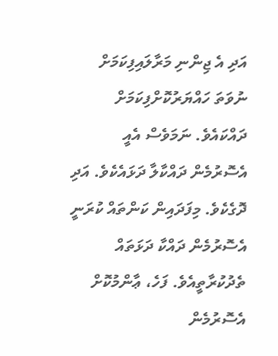އަދި އެ ޖިންނި މަރާލައިފިކަމަށް ނުވަތަ ހައްޔަރުކޮށްފިކަމަށް ދައްކައެވެ. ނަމަވެސް އެއީ އެސޮރުމެން ދައްކާލާ ދަޅައެކެވެ. އަދި ދޮގެކެވެ. މިފަދައިން ކަންތައް ކުރަނީ އެސޮރުމެން ދައްކާ ދަޅަތައް ތެދުކުރާތީއެވެ. ފަހެ، ޢާންމުކޮށް އެސޮރުމެން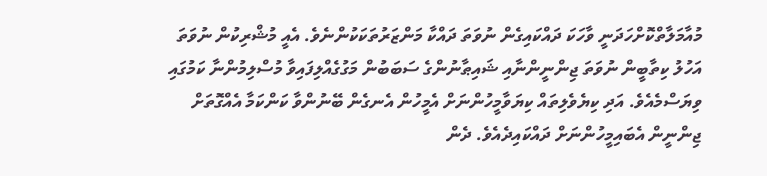މުއާމަލާތްކޮށްހަދަނީ ވާހަކަ ދައްކައިގެން ނުވަތަ ދައްކާ މަންޒަރުތަކަކުންނެވެ. އެއީ މުޝްރިކުން ނުވަތަ އަހުލު ކިތާބީން ނުވަތަ ޖިންނީންނާއި ޝައިޠާނުންގެ ސަބަބުން މަގުގެއްލިފައިވާ މުސްލިމުންނާ ކަމުގައި ވިޔަސްމެއެވެ. އަދި ކިޔެވެލިތައް ކިޔަވާމީހުންނަށް އެމީހުން އެނގެން ބޭނުންވާ ކަންކަމާ އެއްގޮތަށް ޖިންނީން އެބައިމީހުންނަށް ދައްކައިދެއެވެ. ދެން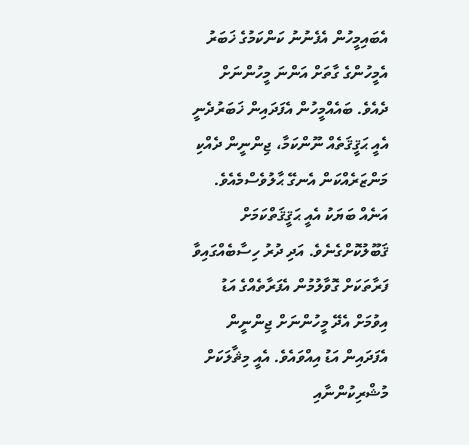އެބައިމީހުން އެފެނުނު ކަންކަމުގެ ޚަބަރު އެމީހުންގެ ގާތަށް އަންނަ މީހުންނަށް ދެއެވެ. ބައެއްމީހުން އެފަދައިން ޚަބަރުދެނީ އެއީ ޙަޤީޤަތެއް ނޫންކަމާ، ޖިންނީން ދެއްކި މަންޒަރެއްކަން އެނގޭ ޙާލުވެސްމެއެވެ. އަނެއް ބަޔަކު އެއީ ޙަޤީޤަތްކަމަށް ޤަބޫލުކޮށްގެނެވެ. އަދި ދުރު ހިސާބެއްގައިވާ ފަރާތަކަށް ގޮވާލުމުން އެފަރާތެއްގެ އަޑު އިވުމަށް އެދޭ މީހުންނަށް ޖިންނީން އެފަދައިން އަޑު އިއްވައެވެ. އެއީ މިޘާލަކަށް މުޝްރިކުންނާއި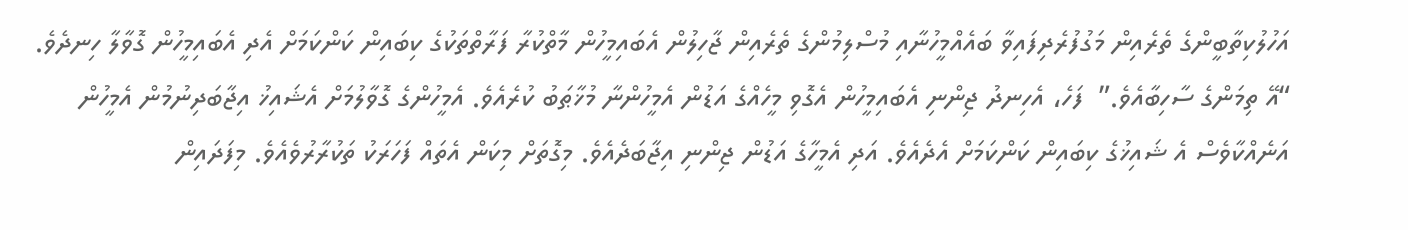އަހުލުކިތާބީންގެ ތެރެއިން މަގުފުރެދިފައިވާ ބައެއްމީހުނާއި މުސްލިމުންގެ ތެރެއިން ޖާހިލުން އެބައިމީހުން މާތްކުރާ ފަރާތްތަކުގެ ކިބައިން ކަންކަމަށް އެދި އެބައިމީހުން ގޮވާލާ ހިނދެވެ. “އޭ ތިމަންގެ ސާހިބާއެވެ.”  ފަހެ، އެހިނދު ޖިންނި އެބައިމީހުން އެގޮވި މީހެއްގެ އަޑުން އެމީހުންނާ މުޚާޠަބު ކުރެއެވެ. އެމީހުންގެ ގޮވާލުމަށް އެޝައިޚު އިޖާބަދިނުމުން އެމީހުން އަނެއްކާވެސް އެ ޝައިޚުގެ ކިބައިން ކަންކަމަށް އެދެއެވެ. އަދި އެމީހާގެ އަޑުން ޖިންނި އިޖާބަދެއެވެ. މިގޮތަށް މިކަން އެތައް ފަހަރަކު ތަކުރާރުވެއެވެ. މިފަދައިން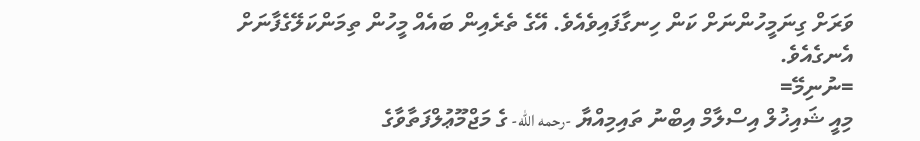ވަރަށް ގިނަމީހުންނަށް ކަން ހިނގާފައިވެއެވެ. އޭގެ ތެރެއިން ބައެއް މީހުން ތިމަންކަލޭގެފާނަށް އެނގެއެވެ.
=ނުނިމޭ=
މިއީ ޝައިޚުލް އިސްލާމް އިބްނު ތައިމިއްޔާ -رحمه الله- ގެ މަޖްމޫޢުލްފަތާވާގެ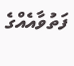ފަތުވާއެއްގެ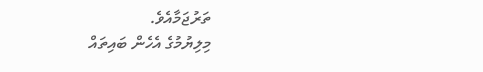ތަރުޖަމާއެވެ.
މިލިޔުމުގެ އެހެން ބައިތައް